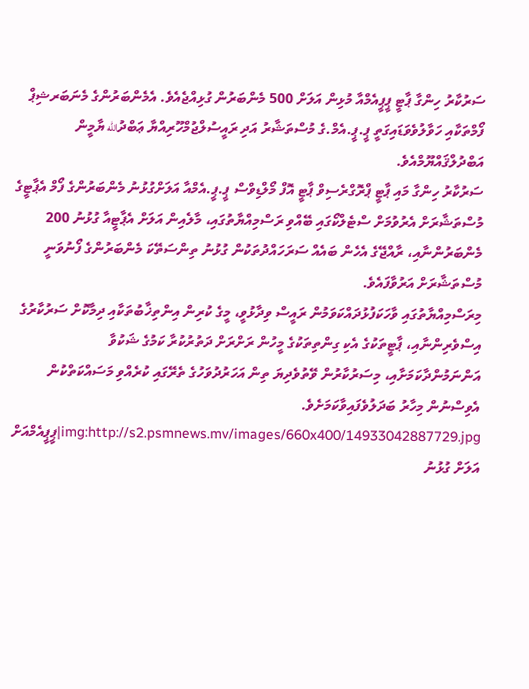ސަރުކާރު ހިންގާ ޕާޓީ ޕީޕީއެމްއާ މުޅިން އަލަށް 500 މެންބަރުން ގުޅިއްޖެއެވެ. އެމެންބަރުންގެ މެނަބަރޝިޕް ފޯމްތަކާއި ހަވާލުވެވަޑައިގަތީ ޕީ.ޕީ.އެމް.ގެ މުސްތަޝާރު އަދި ރައީސުލްޖުމްހޫރިއްޔާ ޢަބްދުالله ޔާމީން އަބްދުލްޤައްޔޫމްއެވެ.
ސަރުކާރު ހިންގާ މައި ޕާޓީ ޕްރޮގްރެސިވް ޕާޓީ އޮފް މޯލްޑިވްސް ޕީ.ޕީ.އެމްއާ އަލަށްގުޅުނު މެންބަރުންގެ ފޯމް އެޕާޓީގެ މުސްތަޝާރަށް އެރުވުމަށް ސްޓެލްކޯގައި ބޭއްވި ރަސްމިއްޔާތުގައި، މާލެއިން އަލަށް އެޕާޓީއާ ގުޅުނު 200 މެންބަރުންނާއި، ރާއްޖޭގެ އެހެން ބައެއް ސަރަހައްދުތަކުން ގުޅުނު ތިންސަތޭކަ މެންބަރުންގެ ފޯނުވަނީ މުސްތަޝާރަށް އަރުވާފައެވެ.
މިރަސްމިއްޔާތުގައި ވާހަކަފުޅުދައްކަވަމުން ރައީސް ވިދާޅުވީ، މީގެ ކުރިން އިންތިޚާބުތަކާއި ދިމާކޮށް ސަރުކާރުގެ އިސްވެރިންނާއި، ޕާޓީތަކުގެ އެކި ގިންތިތަކުގެ މީހުން ރަށްރަށް ދަތުރުކުރާ ކަމުގެ ޝަކުވާ އަންނަމުންދާކަމަށާއި، މިސަރުކާރުން ވޭތުވެދިޔަ ތިން އަހަރުދުވަހުގެ ތެރޭގައި ކުރެއްވި މަސައްކަތްކުން އެވިސްނުން މިހާރު ބަދަލުވެފައިވާކަމަށެވެ.
img:http://s2.psmnews.mv/images/660x400/14933042887729.jpg|ޕީޕީއެމްއަށް އަލަށް ގުޅުނު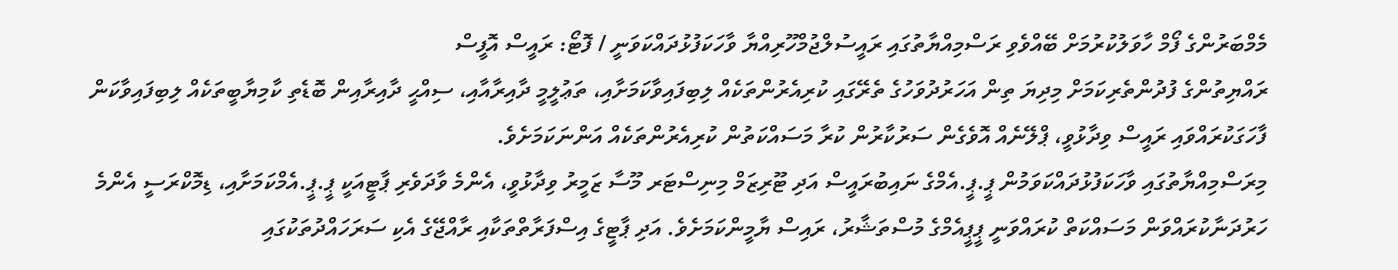މެމްބަރުންގެ ފޯމް ހާވަލުކުރުމަށް ބޭއްވެވި ރަސްމިއްޔާތުގައި ރައީސުލްޖުމްހޫރިއްޔާ ވާހަކަފުޅުދައްކަވަނީ / ފޮޓޯ: ރައީސް އޮފީސް
ރައްޔިތުންގެ ފުދުންތެރިކަމަށް މިދިޔަ ތިން އަހަރުދުވަހުގެ ތެރޭގައި ކުރިއެރުންތަކެއް ލިބިފައިވާކަމަށާއި، ތަޢުލީމީ ދާއިރާއާއި، ސިއްޙީ ދާއިރާއިން ބޮޑެތި ކާމިޔާބީތަކެއް ލިބިފައިވާކަން ފާހަގަކުރައްވައި ރައީސް ވިދާޅުވީ، ޕްލޭނެއް އޮވެގެން ސަރުކާރުން ކުރާ މަސައްކަތުން ކުރިއެރުންތަކެއް އަންނަކަމަށެވެ.
މިރަސްމިއްޔާތުގައި ވާހަކަފުޅުދައްކަވަމުން ޕީ.ޕީ.އެމްގެ ނައިބުރައީސް އަދި ޓޫރިޒަމް މިނިސްޓަރ މޫސާ ޒަމީރު ވިދާޅުވީ، އެންމެ ވާދަވެރި ޕާޓީއަކީ ޕީ.ޕީ.އެމްކަމަށާއި، ޑިމޮކްރަސީ އެންމެ ހަރުދަނާކުރައްވަން މަސައްކަތް ކުރައްވަނީ ޕީޕީއެމްގެ މުސްތަޝާރު، ރައިސް ޔާމީންކަމަށެވެ. އަދި ޕާޓީގެ އިސްފަރާތްތަކާއި ރާއްޖޭގެ އެކި ސަރަހައްދުތަކުގައި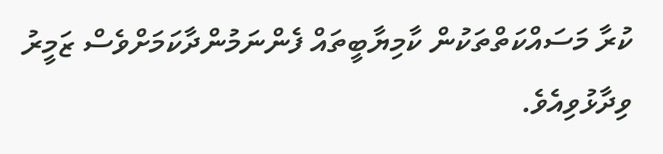ކުރާ މަސައްކަތްތަކުން ކާމިޔާބީތައް ފެންނަމުންދާކަމަށްވެސް ޒަމީރު ވިދާޅުވިއެވެ.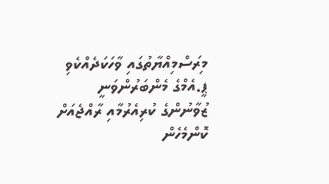މިރަސްމިއްޔާތުގައި ވާހަކަދެއްކެވި ޕީ.އެމްގެ މެންބަރުންވަނީ ޒުވާނުންގެ ކުރިއެރުމާއި ރާއްޖެއަށް ކޮންމެހެން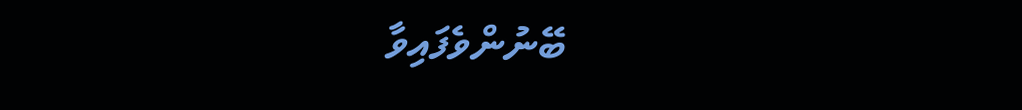ބޭނުންވެފައިވާ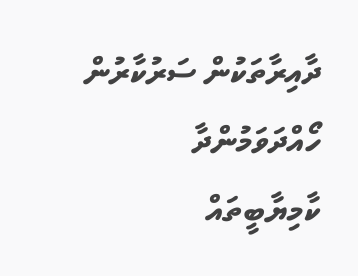ދާއިރާތަކުން ސަރުކާރުން ހޯއްދަވަމުންދާ ކާމިޔާބީތައް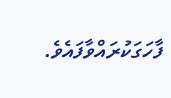ފާހަގަކުރައްވާފައެވެ.